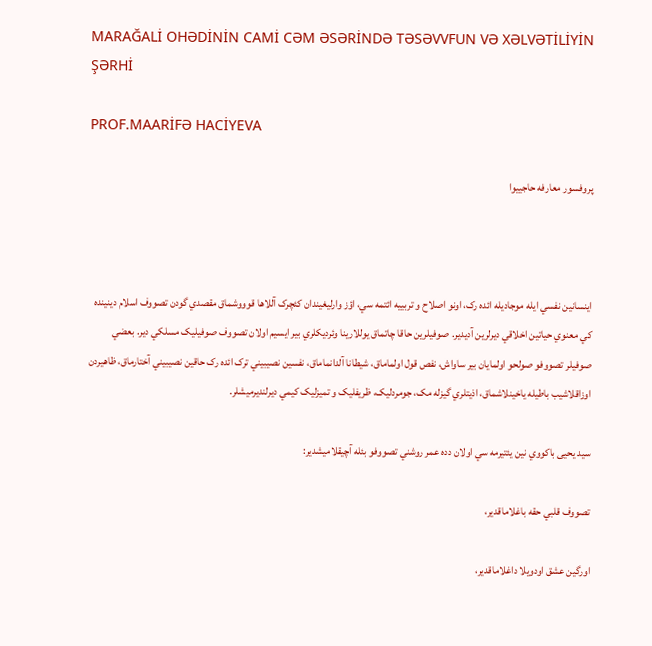MARAĞALİ OHƏDİNİN CAMİ CƏM ƏSƏRİNDƏ TƏSƏVVFUN VƏ XƏLVƏTİLİYİN ŞƏRHİ

PROF.MAARİFƏ HACİYEVA

پروفسور معارفه حاجییوا



اينسانين نفسي ايله موجاديله ائده رک، اونو اصلاح و تربييه ائتمه سي، اؤز وارليغيندان کئچرک آللاها قوووشماق مقصدي گودن تصووف اسلام دينينده کي معنوي حياتين اخلاقي ديرلرين آديدير. صوفیلرين حاقا چاتماق يوللارينا وئرديکلري بير ايسيم اولان تصووف صوفیليک مسلکي دير. بعضي صوفیلر تصووفو صولحو اولمايان بير ساواش، نفص قول اولماماق، شيطانا آلدانماماق، نفسين نصيبيني ترک ائده رک حاقين نصيبيني آختارماق، ظاهيردن اوزاقلاشيب باطيله ياخينلاشماق، اذيتلري گيزله مک، جومردليک، ظريفليک و تميزليک کيمي ديرلنديرميشلر.

سید یحیی باکووي نين يئتيرمه سي اولان دده عمر روشني تصووفو بئله آچيقلاميشدير:

تصووف قلبي حقه باغلاماقدير،

اورگين عشق اودويلا داغلاماقدير،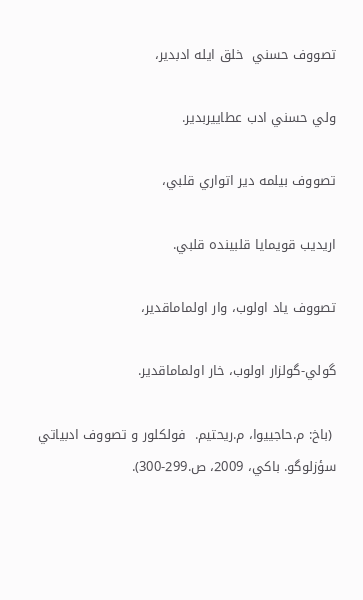تصووف حسني  خلق ايله ادبدير،

ولي حسني ادب عطاييربدير.

تصووف بيلمه دير اتواري قلبي،

اريديب قويمايا قلبينده قلبي.

تصووف ياد اولوب، وار اولماماقدير،

گولي-گولزار اولوب، خار اولماماقدير.

 (باخ: م.حاجييوا، م.ريحتيم.  فولکلور و تصووف ادبياتي سؤزلوگو. باکي، 2009، ص.299-300).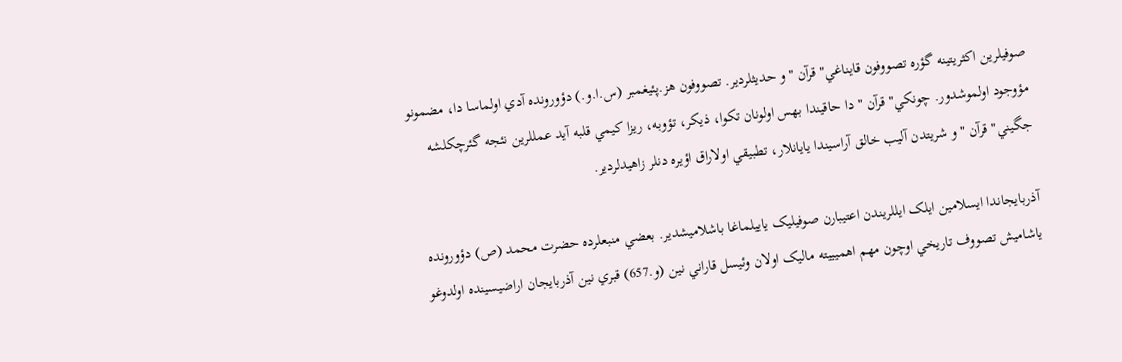صوفیلرين اکثريتينه گؤره تصووفون قايناغي" قرآن "و حديثلردير. تصووفون هز.پئيغمبر (س.ا.و.) دؤورونده آدي اولماسا دا، مضمونو مؤوجود اولموشدور. چونکي" قرآن " دا حاقيندا بهس اولونان تکوا، ذيکر، تؤوبه، ريزا کيمي قلبه آيد عمللرين نئجه گئرچکلشه جگيني" قرآن "و شريتدن آليب خالق آراسيندا يايانلار، تطبیقي اولاراق اؤيره دنلر زاهيدلردير.

آذربايجاندا ايسلامين ايلک ايللريندن اعتيبارن صوفیليک ياييلماغا باشلاميشدير. بعضي منبعلرده حضرت محمد (ص) دؤورونده ياشاميش تصووف تاريخي اوچون مهم اهميييته ماليک اولان وئيسل قاراني نين (و.657) قبري نين آذربايجان اراضيسينده اولدوغو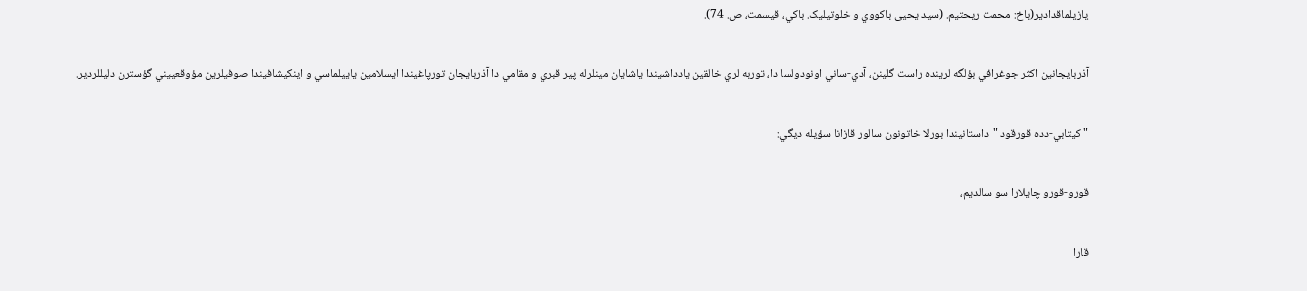يازيلماقدادير(باخ: محمت ریحتیم. (سید یحیی باکووي و خلوتيليک. باکي، قيسمت، ص. 74).

آذربايجانين اکثر جوغرافي بؤلگه لرينده راست گلينن، آدي-ساني اونودولسا دا، توربه لري خالقين يادداشيندا ياشايان مينلرله پير قبري و مقامي دا آذربايجان تورپاغيندا ايسلامين ياييلماسي و اينکيشافيندا صوفیلرين مؤوقعييني گؤسترن دليللردير.

" کيتابي-دده قورقود "داستانيندا بورلا خاتونون سالور قازانا سؤيله ديگي:

قورو-قورو چايلارا سو سالديم،

قارا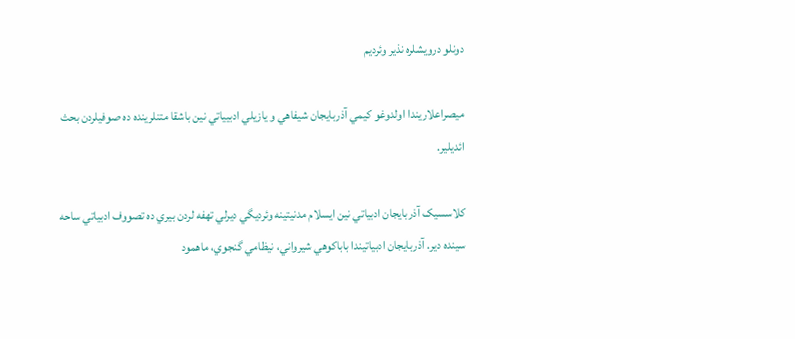دونلو درويشلره نذير وئرديم

ميصراعلاريندا اولدوغو کيمي آذربايجان شيفاهي و يازيلي ادبيياتي نين باشقا متنلرينده ده صوفیلردن بحث ائديلير.

کلاسسيک آذربايجان ادبياتي نين ايسلام مدنيتينه وئرديگي ديرلي تهفه لردن بيري ده تصووف ادبياتي ساحه سينده دير. آذربايجان ادبياتيندا باباکوهي شيرواني، نيظامي گنجوي، ماهمود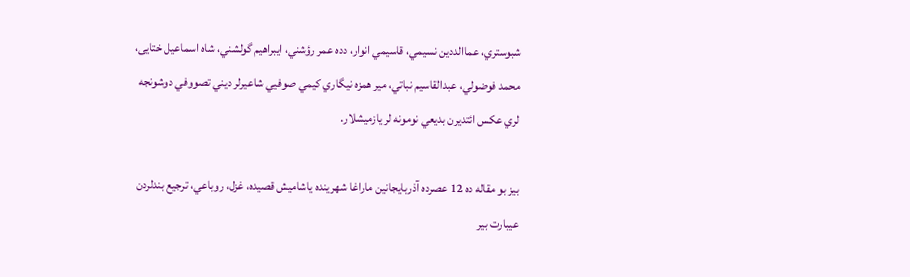شبوستري، عماالددين نسيمي، قاسيمي انوار، دده عمر رؤشني، ايبراهيم گولشني، شاه اسماعیل ختایی، محمد فوضولي، عبدالقاسيم نباتي، مير همزه نيگاري کيمي صوفیي شاعيرلر ديني تصووفي دوشونجه لري عکس ائتديرن بديعي نومونه لر يازميشلار.

بيز بو مقاله ده 12 عصرده آذربايجانين ماراغا شهرينده ياشاميش قصيده، غزل، روباعي، ترجيع بندلردن عيبارت بير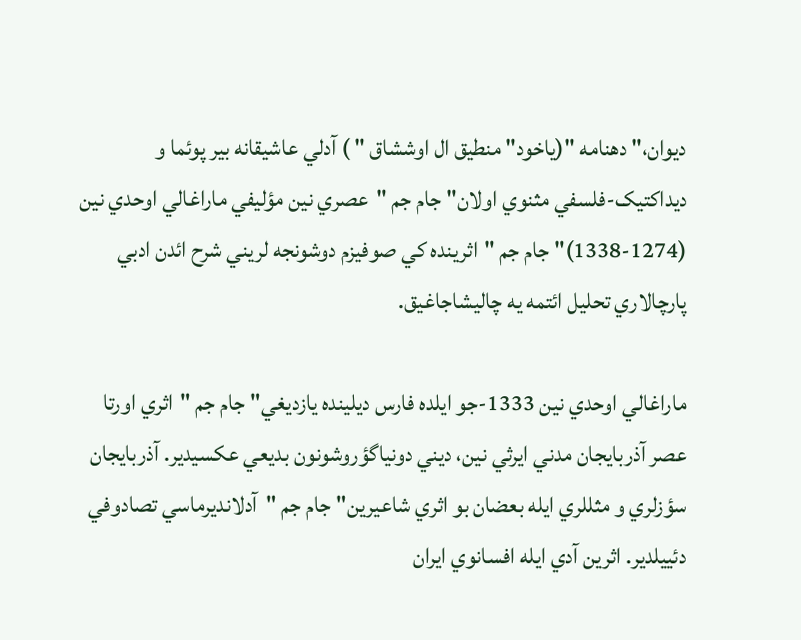ديوان،" دهنامه "(ياخود" منطيق ال اوششاق " ) آدلي عاشيقانه بير پوئما و ديداکتيک-فلسفي مثنوي اولان" جام جم "عصري نين مؤليفي ماراغالي اوحدي نين (1274-1338)" جام جم "اثرينده کي صوفیزم دوشونجه لريني شرح ائدن ادبي پارچالاري تحليل ائتمه يه چاليشاجاغيق.

ماراغالي اوحدي نين 1333-جو ايلده فارس ديلينده يازديغي" جام جم "اثري اورتا عصر آذربايجان مدني ايرثي نين، ديني دونياگؤروشونون بديعي عکسيدير. آذربايجان سؤزلري و مثللري ايله بعضان بو اثري شاعيرين" جام جم "آدلانديرماسي تصادوفي دئييلدير. اثرين آدي ايله افسانوي ايران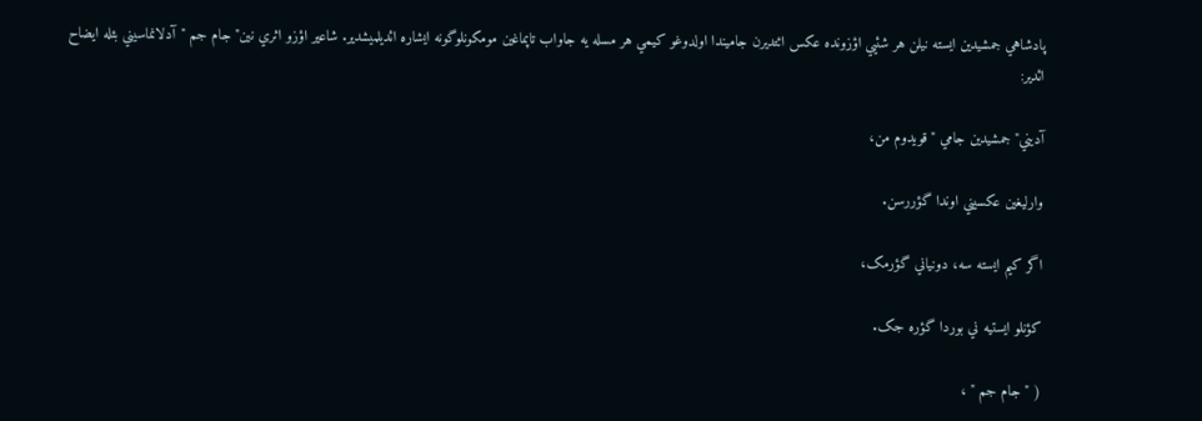پادشاهي جمشيدين ايسته نيلن هر شئيي اؤزونده عکس ائتديرن جاميندا اولدوغو کيمي هر مسله يه جاواب تاپماغين مومکونلوگونه ايشاره ائديلميشدير. شاعير اؤزو اثري نين" جام جم "آدلانماسيني بئله ايضاح ائدير:

آديني" جمشيدين جامي "قويدوم من،

وارليغين عکسيني اوندا گؤررسن.

اگر کيم ايسته سه، دونياني گؤرمک،

کؤنلو ايستيه ني بوردا گؤره جک.

( " جام جم " ،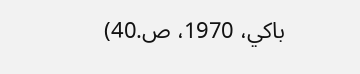باکي، 1970، ص.40)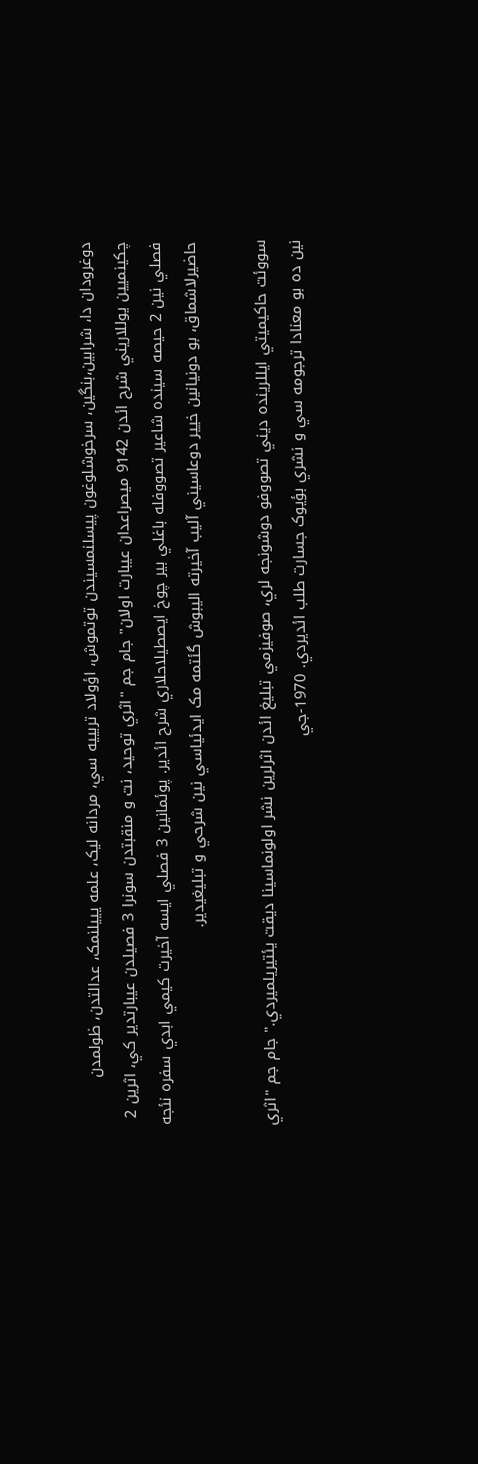دوغرودان دا، شرابين،بنگين، سرخوشلوغون پيسلنمسيندن توتموش، اؤولاد تربييه سي، مردانه ليک، علمه يييلنمک، عدالتدن، ظولمدن چکينمیين يوللاريني شرح ائدن 9142 ميصراعدان عيبارت اولان" جام جم "اثري توحید، نت و منقبتدن سونرا 3 فصيلدن عيبارتدير کي، اثرين 2 فصلي نين 2 حیصه سينده شاعير تصووفله باغلي بير چوخ ایصطيلاحلاري شرح ائدير. پوئمانين 3 فصلي ایسه آخيرت کيمي ابدي سفره نئجه حاضيرلاشماق، بو دونيانين خيير دوعاسيني آليب آخيرته اليبوش گئتمه مک ايدئياسي نين شرحي و تبليغيدير.

سووئت حاکيميتي ايللرينده ديني تصووفو دوشونجه لري، صوفیزمي تبليغ ائدن اثرلرين نشر اولونماسينا ديقت يئتيريلميردي." جام جم "اثري نين ده بو معنادا ترجومه سي و نشري بؤيوک جسارت طلب ائديردي. 1970-جي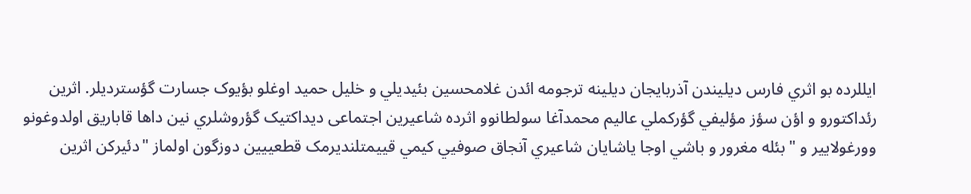ايللرده بو اثري فارس ديليندن آذربايجان ديلينه ترجومه ائدن غلامحسین بئيديلي و خليل حمید اوغلو بؤيوک جسارت گؤسترديلر. اثرين رئداکتورو و اؤن سؤز مؤليفي گؤرکملي عاليم محمدآغا سولطانوو اثرده شاعيرين اجتماعی ديداکتيک گؤروشلري نين داها قاباريق اولدوغونو وورغولايير و " بئله مغرور و باشي اوجا ياشايان شاعيري آنجاق صوفیي کيمي قييمتلنديرمک قطعييين دوزگون اولماز "دئيرکن اثرين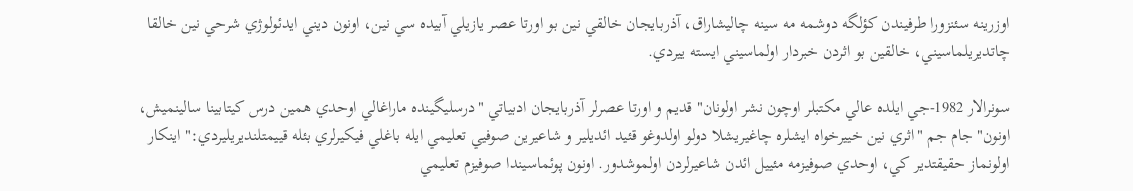اوزرينه سئنزورا طرفيندن کؤلگه دوشمه مه سينه چاليشاراق، آذربايجان خالقي نين بو اورتا عصر يازيلي آبيده سي نين، اونون ديني ايدئولوژي شرحي نين خالقا چاتديريلماسيني، خالقين بو اثردن خبردار اولماسيني ايسته ييردي.

سونرالار 1982-جي ايلده عالي مکتبلر اوچون نشر اولونان" قديم و اورتا عصرلر آذربايجان ادبياتي "درسليگينده ماراغالي اوحدي همين درس کيتابينا سالينميش، اونون" جام جم "اثري نين خييرخواه ايشلره چاغيريشلا دولو اولدوغو قئيد ائديلير و شاعيرين صوفیي تعليمي ايله باغلي فيکيرلري بئله قييمتلنديريليردي:" اينکار اولونماز حقيقتدير کي، اوحدي صوفیزمه مئييل ائدن شاعيرلردن اولموشدور. اونون پوئماسيندا صوفیزم تعليمي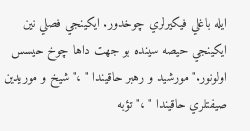ايله باغلي فيکيرلري چوخدور. ايکينجي فصلي نين ايکينجي حيصه سينده بو جهت داها چوخ حیسس اولونور." مورشيد و رهبر حاقيندا " ،" شیخ و موريدين صيفتلري حاقيندا " ،" تؤبه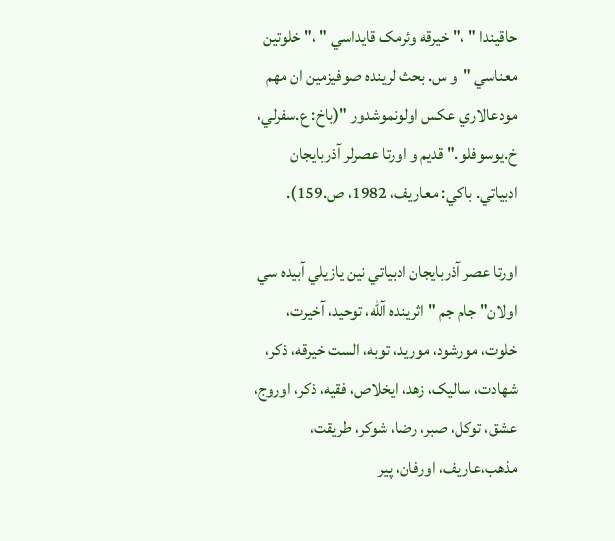حاقيندا " ،" خيرقه وئرمک قايداسي " ،" خلوتين معناسي "و س. بحث لرينده صوفیزمين ان مهم مودعالاري عکس اولونموشدور "(باخ: ع.سفرلي، خ.يوسوفلو." قديم و اورتا عصرلر آذربايجان ادبياتي. باکي: معاريف، 1982، ص.159).

اورتا عصر آذربايجان ادبياتي نين يازيلي آبيده سي اولان" جام جم "اثرينده آلله، توحيد، آخيرت، خلوت، مورشود، موريد، توبه، الست خيرقه، ذکر، شهادت، ساليک، زهد، ايخلاص، فقيه، ذکر، اوروج، عشق، توکل، صبر، رضا، شوکر، طريقت، مذهب،عاريف، اورفان، پير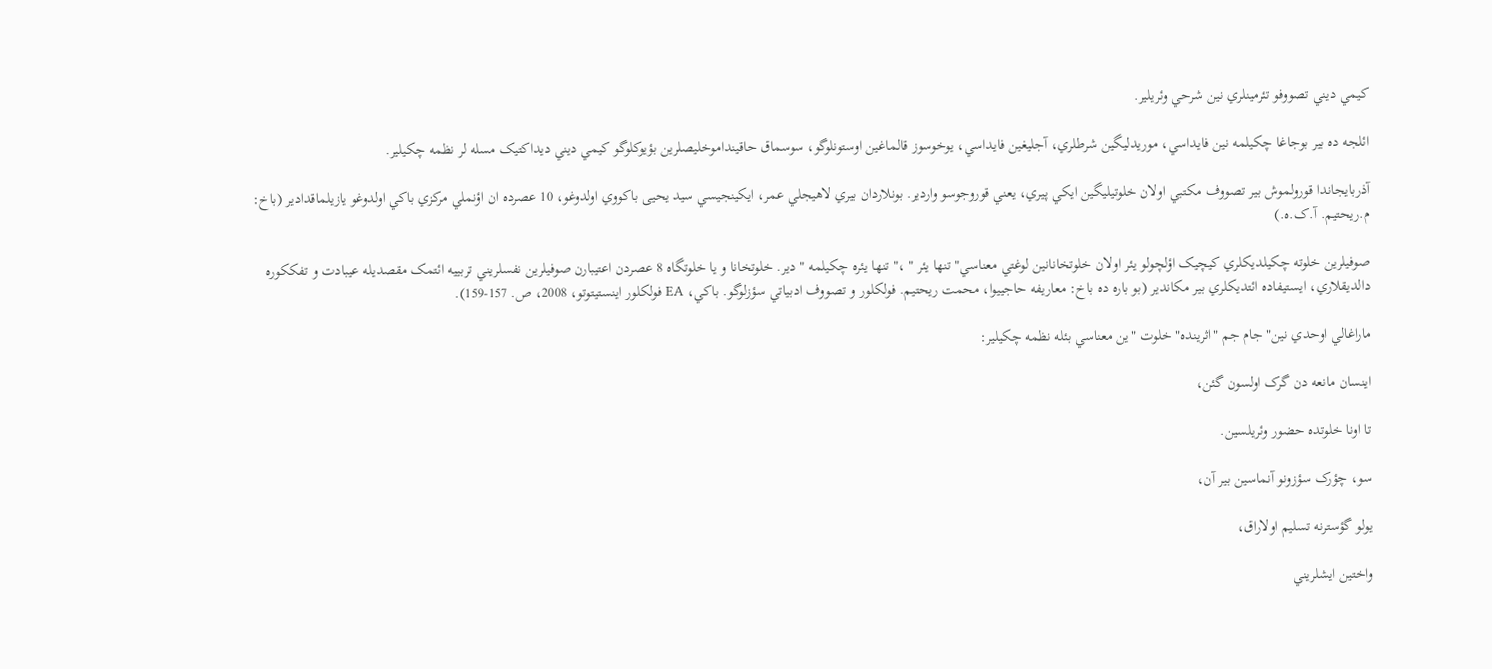کيمي ديني تصووفو تئرمينلري نين شرحي وئريلير.

ائلجه ده بير بوجاغا چکيلمه نين فايداسي، موريدليگين شرطلري، آجليغين فايداسي، يوخوسوز قالماغين اوستونلوگو، سوسماق حاقينداموخليصلرين بؤيوکلوگو کيمي ديني ديداکتيک مسله لر نظمه چکيلير.

آذربايجاندا قورولموش بير تصووف مکتبي اولان خلوتيليگين ايکي پيري، يعني قوروجوسو واردير. بونلاردان بيري لاهيجلي عمر، ايکينجيسي سید یحیی باکووي اولدوغو، 10 عصرده ان اؤنملي مرکزي باکي اولدوغو يازيلماقدادير (باخ: م.ریحتیم. آ.ک.ه.)

صوفیلرين خلوته چکيلديکلري کيچيک اؤلچولو يئر اولان خلوتخانانين لوغتي معناسي" تنها يئر " ،" تنها يئره چکيلمه " دير. خلوتخانا و يا خلوتگاه 8 عصردن اعتيبارن صوفیلرين نفسلريني تربييه ائتمک مقصديله عيبادت و تفککوره دالديقلاري، ايستيفاده ائتديکلري بير مکاندير (بو باره ده باخ: معاريفه حاجییوا، محمت ریحتیم. فولکلور و تصووف ادبياتي سؤزلوگو. باکي، EA فولکلور اينستيتوتو، 2008، ص. 157-159).

ماراغالي اوحدي نين" جام جم "اثرينده" خلوت "ين معناسي بئله نظمه چکيلير:

اينسان مانعه دن گرک اولسون گئن،

تا اونا خلوتده حضور وئريلسين.

سو، چؤرک سؤزونو آنماسين بير آن،

يولو گؤسترنه تسليم اولاراق،

واختين ايشلريني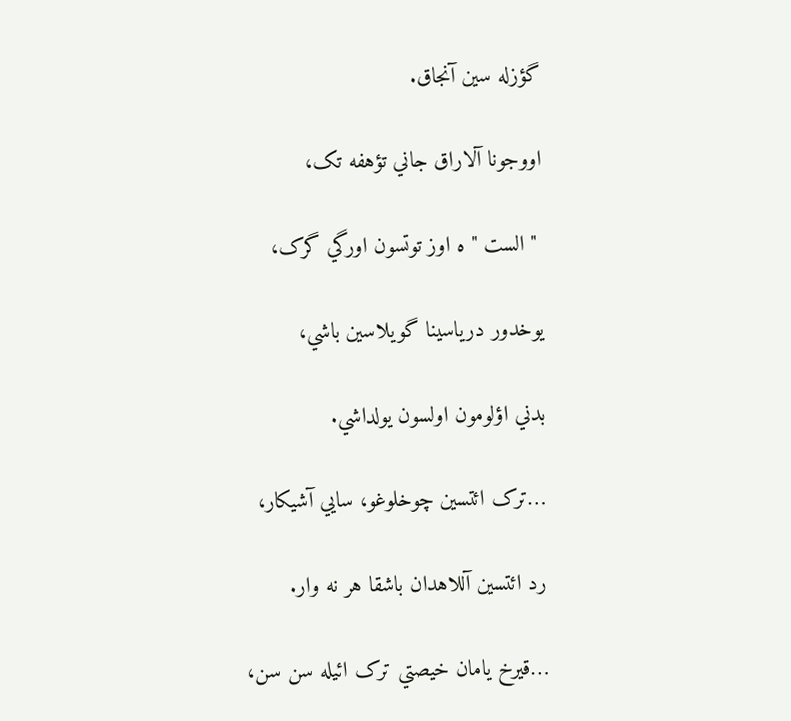گؤزله سين آنجاق.

اووجونا آلاراق جاني تؤهفه تک،

 " الست " ه اوز توتسون اورگي گرک،

يوخدور درياسينا گويلاسين باشي،

بدني اؤلومون اولسون يولداشي.

…ترک ائتسين چوخلوغو، سايي آشيکار،

رد ائتسين آللاهدان باشقا هر نه وار.

…قيرخ يامان خيصتي ترک ائيله سن سن،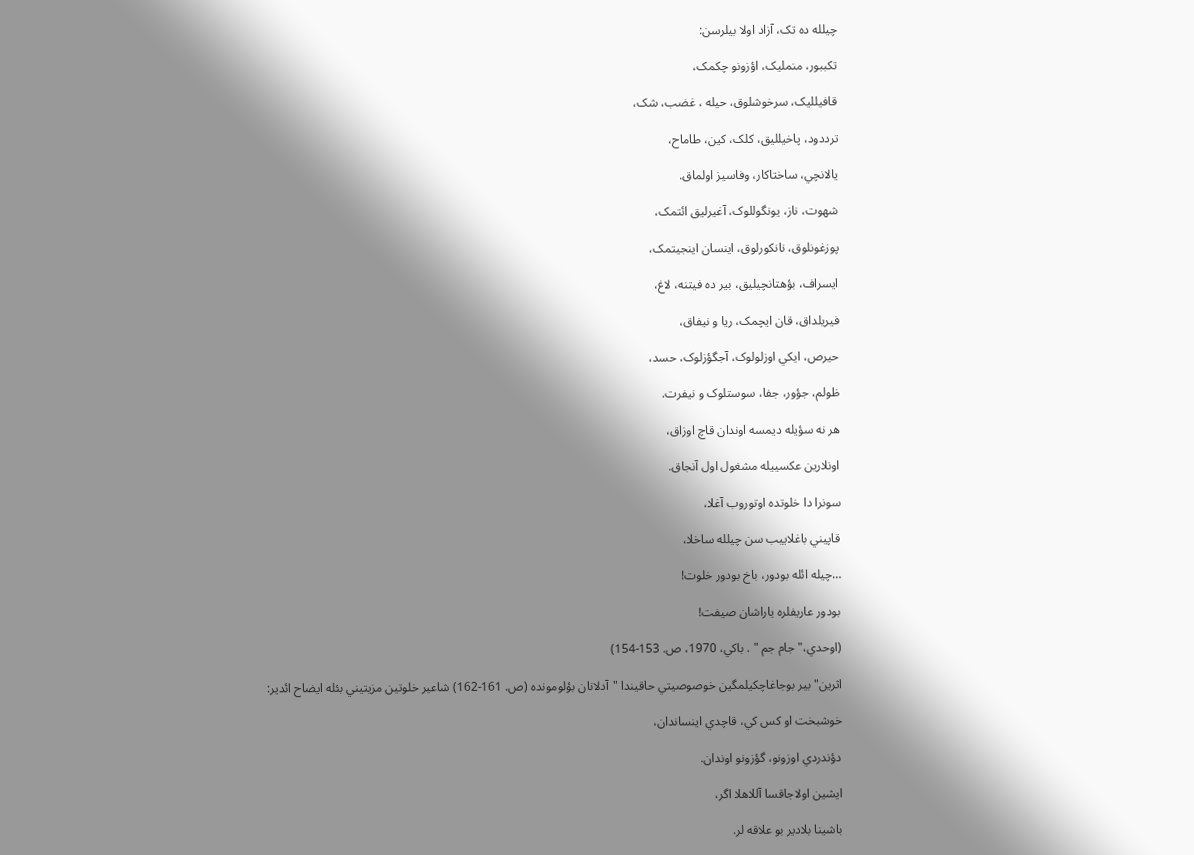چيلله ده تک، آزاد اولا بيلرسن:

تکببور، منمليک، اؤزونو چکمک،

قافيلليک، سرخوشلوق، حيله ، غضب، شک،

ترددود، پاخيلليق، کلک، کين، طاماح،

يالانچي، ساختاکار، وفاسيز اولماق.

شهوت، ناز، يونگوللوک، آغيرليق ائتمک،

پوزغونلوق، نانکورلوق، اينسان اينجيتمک،

ايسراف، بؤهتانچيليق، بير ده فيتنه، لاغ،

فيريلداق، قان ايچمک، ريا و نيفاق،

حيرص، ايکي اوزلولوک، آجگؤزلوک، حسد،

ظولم، جؤور، جفا، سوستلوک و نيفرت.

هر نه سؤيله ديمسه اوندان قاچ اوزاق،

اونلارين عکسييله مشغول اول آنجاق.

سونرا دا خلوتده اوتوروب آغلا،

قاپيني باغلاييب سن چيلله ساخلا،

…چيله ائله بودور، باخ بودور خلوت!

بودور عاريفلره ياراشان صيفت!

(اوحدي،" جام جم " . باکي، 1970، ص. 153-154)

اثرين" بير بوجاغاچکيلمگين خوصوصيتي حاقيندا "آدلانان بؤلومونده (ص. 161-162) شاعير خلوتين مزيتيني بئله ايضاح ائدير:

خوشبخت او کس کي، قاچدي اينساندان،

دؤندردي اوزونو، گؤزونو اوندان.

ايشين اولاجاقسا آللاهلا اگر،

باشينا بلادير بو علاقه لر.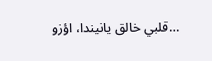…قلبي خالق يانيندا، اؤزو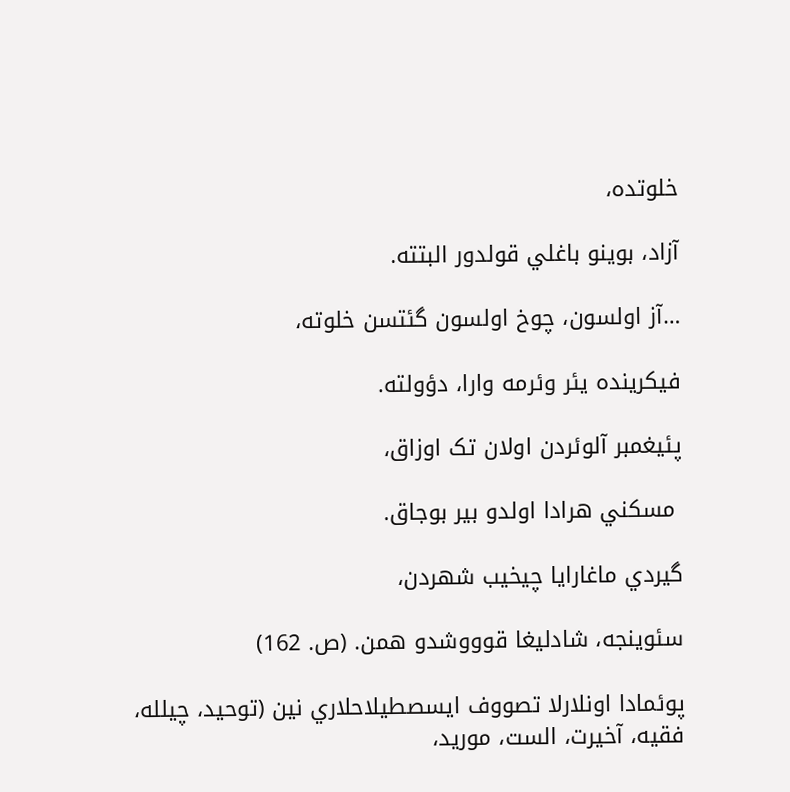خلوتده،

آزاد، بوينو باغلي قولدور البتته.

…آز اولسون، چوخ اولسون گئتسن خلوته،

فيکرينده يئر وئرمه وارا، دؤولته.

پئيغمبر آلوئردن اولان تک اوزاق،

 مسکني هرادا اولدو بير بوجاق.

گيردي ماغارايا چيخيب شهردن،

سئوينجه، شادليغا قوووشدو همن. (ص. 162)

پوئمادا اونلارلا تصووف ایسصطيلاحلاري نين (توحید، چيلله، فقيه، آخيرت، الست، موريد،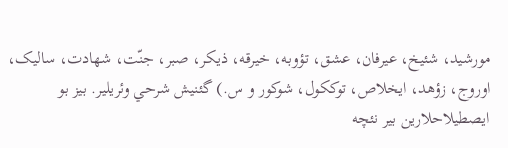مورشيد، شئيخ، عيرفان، عشق، تؤوبه، خيرقه، ذيکر، صبر، جنّت، شهادت، ساليک، اوروج، زؤهد، ايخلاص، توککول، شوکور و س.) گئنيش شرحي وئريلير. بيز بو ایصطيلاحلارين بير نئچه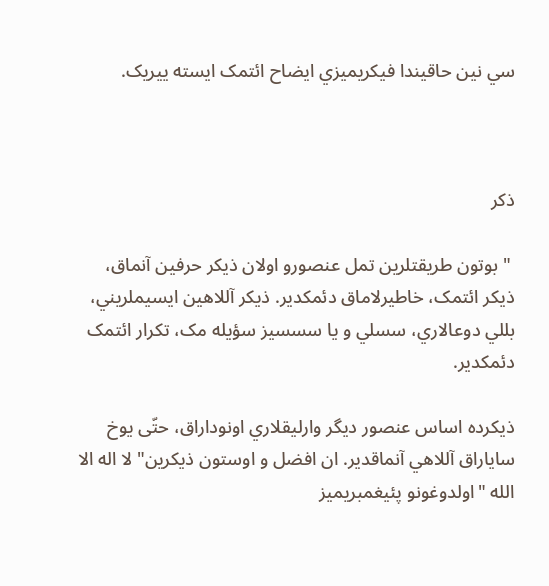سي نين حاقيندا فيکريميزي ايضاح ائتمک ايسته ييريک.



ذکر

 " بوتون طريقتلرين تمل عنصورو اولان ذيکر حرفین آنماق، ذيکر ائتمک، خاطيرلاماق دئمکدير. ذيکر آللاهين ايسيملريني، بللي دوعالاري، سسلي و يا سسسيز سؤيله مک، تکرار ائتمک دئمکدير.

ذيکرده اساس عنصور ديگر وارليقلاري اونوداراق، حتّی يوخ ساياراق آللاهي آنماقدير. ان افضل و اوستون ذيکرين" لا اله الا الله "اولدوغونو پئيغمبريميز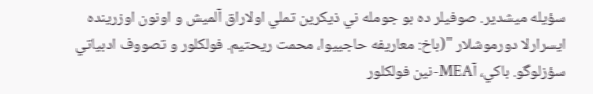سؤيله ميشدير. صوفیلر ده بو جومله ني ذيکرين تملي اولاراق آلميش و اونون اوزرينده ايسرارلا دورموشلار "(باخ: معاريفه حاجییوا، محمت ریحتیم. فولکلور و تصووف ادبياتي سؤزلوگو. باکي، آMEA-نين فولکلور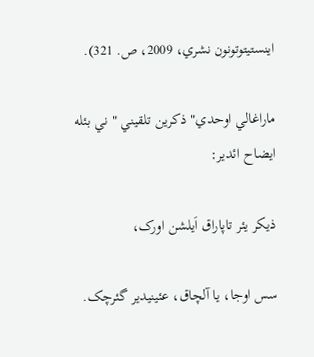اينستيتوتونون نشري، 2009، ص. 321).

ماراغالي اوحدي" ذکرين تلقيني " ني بئله ايضاح ائدير:

ذيکر يئر تاپاراق اَيلشن اورک،

سس اوجا، يا آلچاق، عئينيدير گئرچک.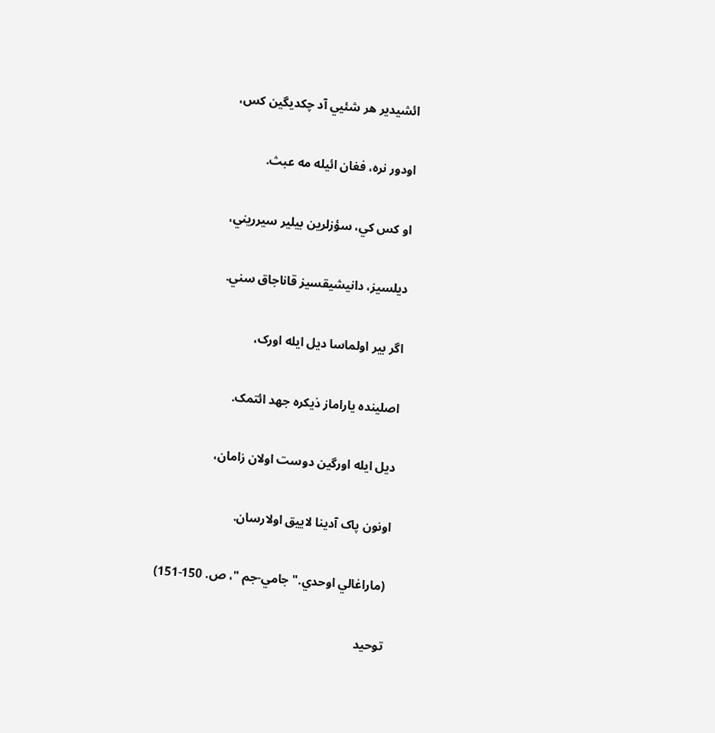ائشيدير هر شئيي آد چکديگين کس،

اودور نره، فغان ائيله مه عبث.

او کس کي، سؤزلرين بيلير سيرريني،

ديلسيز، دانيشيقسيز قاناجاق سني.

اگر بير اولماسا ديل ايله اورک،

اصلینده ياراماز ذيکره جهد ائتمک.

ديل ايله اورگين دوست اولان زامان،

اونون پاک آدينا لاييق اولارسان.

 (ماراغالي اوحدي." جامي-جم "، ص. 150-151)

توحيد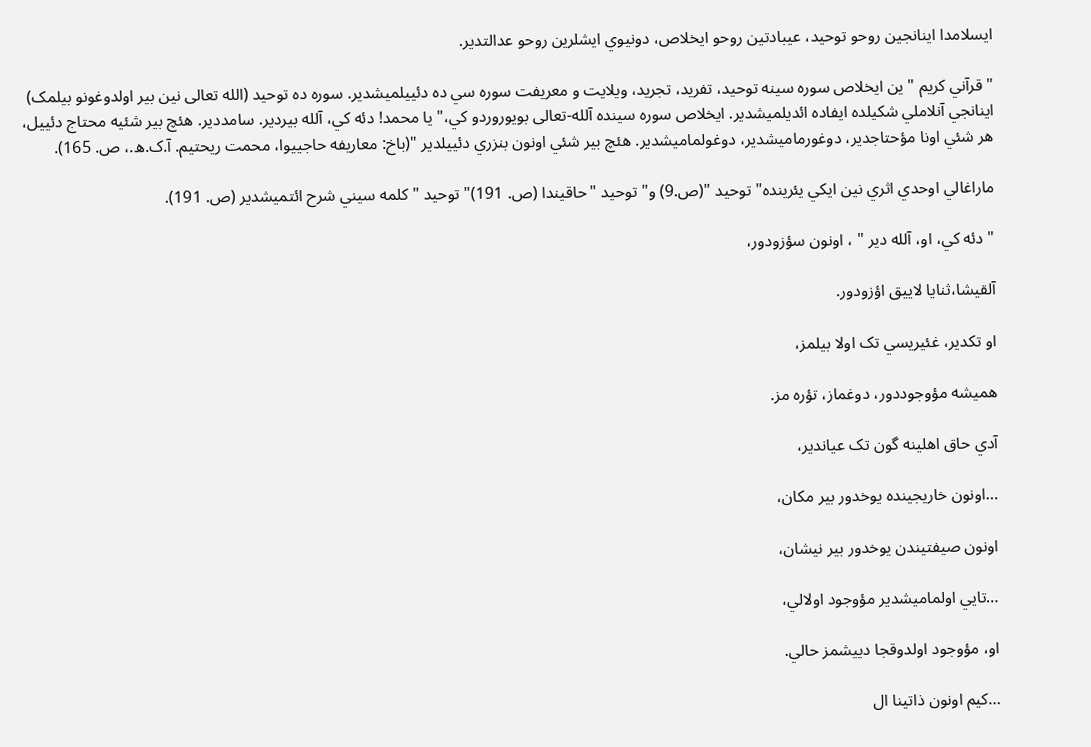ايسلامدا اينانجين روحو توحید، عيبادتين روحو ايخلاص، دونيوي ايشلرين روحو عدالتدير.

" قرآني کريم " ين ايخلاص سوره سينه توحید، تفريد، تجريد، ويلايت و معريفت سوره سي ده دئييلميشدير. سوره ده توحید (الله تعالی نين بير اولدوغونو بيلمک) اينانجي آنلاملي شکيلده ايفاده ائديلميشدير. ايخلاص سوره سينده آلله-تعالی بويوروردو کي،" يا محمد! دئه کي، آلله بيردير. سامددير. هئچ بير شئيه محتاج دئييل، هر شئي اونا مؤحتاجدير، دوغورماميشدير، دوغولماميشدير. هئچ بير شئي اونون بنزري دئييلدير "(باخ: معاريفه حاجییوا، محمت ریحتیم. آ.ک.ه.، ص. 165).

ماراغالي اوحدي اثري نين ايکي يئرينده" توحید "(ص.9) و" توحید "حاقيندا (ص. 191)" توحید "کلمه سيني شرح ائتميشدير (ص. 191).

" دئه کي، او، آلله دير " ، اونون سؤزودور،

آلقيشا،ثنايا لاييق اؤزودور.

او تکدير، غئيريسي تک اولا بيلمز،

هميشه مؤوجوددور، دوغماز، تؤره مز.

آدي حاق اهلينه گون تک عياندير،

…اونون خاريجينده يوخدور بير مکان،

اونون صيفتيندن يوخدور بير نيشان،

…تايي اولماميشدير مؤوجود اولالي،

او، مؤوجود اولدوقجا دييشمز حالي.

…کيم اونون ذاتينا ال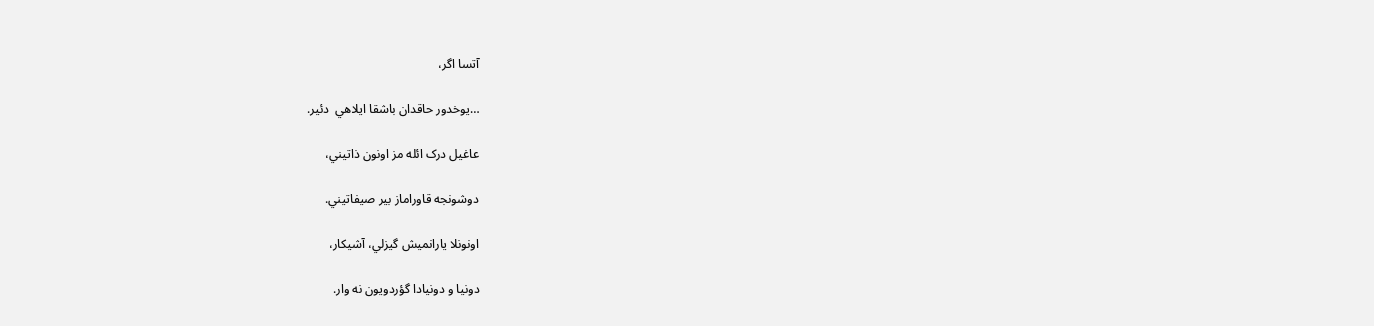آتسا اگر،

…يوخدور حاقدان باشقا ايلاهي  دئير.

عاغيل درک ائله مز اونون ذاتيني،

دوشونجه قاوراماز بير صيفاتيني.

اونونلا يارانميش گيزلي، آشيکار،

دونيا و دونيادا گؤردويون نه وار.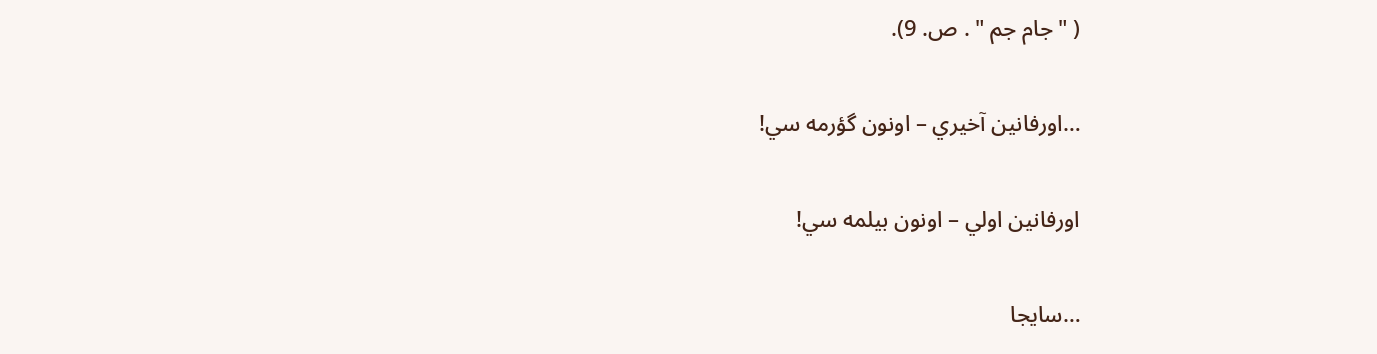( " جام جم " . ص. 9).

…اورفانين آخيري – اونون گؤرمه سي!

اورفانين اولي – اونون بيلمه سي!

…سايجا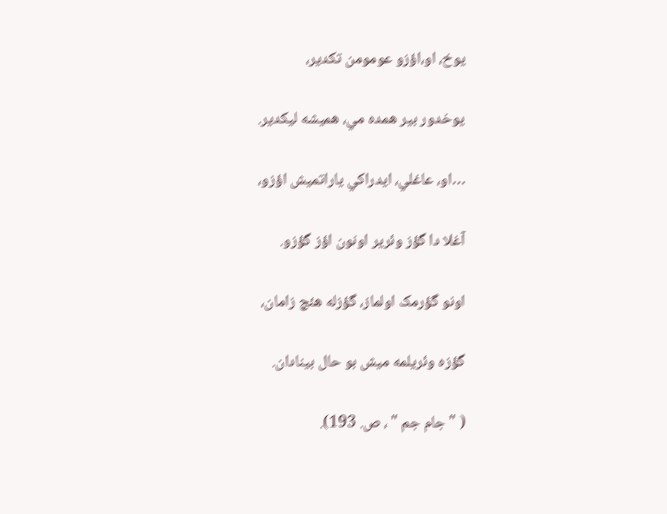يوخ، او،اؤزو عومومن تکدير،

يوخدور بير همده مي، هميشه ليکدير.

…او، عاغلي، ايدراکي ياراتميش اؤزو،

آغلا دا گؤز وئرير اونون اؤز گؤزو.

اونو گؤرمک اولماز، گؤزله هئچ زامان،

گؤزه وئريلمه ميش بو حال بينادان.

( " جام جم " ، ص. 193).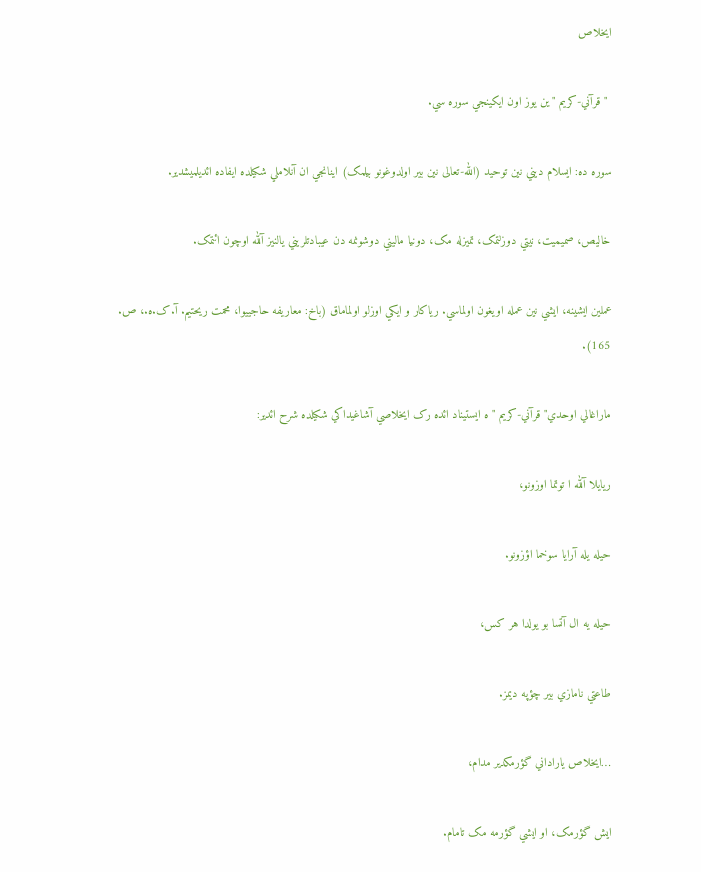ايخلاص

 " قرآني-کريم " ين يوز اون ايکينجي سوره سي.

سوره ده: ايسلام ديني نين توحید (الله-تعالی نين بير اولدوغونو بيلمک) اينانجي ان آنلاملي شکيلده ايفاده ائديلميشدير.

خاليص، صميميت، نيتي دوزلتمک، تميزله مک، دونيا ماليني دوشونمه دن عيبادتلريني يالنيز آلله اوچون ائتمک.

عملين ايشينه، ايشي نين عمله اويغون اولماسي. رياکار و ايکي اوزلو اولماماق (باخ: معاريفه حاجییوا، محمت ریحتیم. آ.ک.ه.، ص. 165).

ماراغالي اوحدي" قرآني-کريم " ه ايستيناد ائده رک ايخلاصي آشاغيداکي شکيلده شرح ائدير:

ريايلا آلله ا توتما اوزونو،

حيله يله آرايا سوخما اؤزونو.

حيله يه ال آتسا بو يولدا هر کس،

طاعتي نامازي بير چؤپه ديمز.

…ايخلاص ياراداني گؤرمکدير مدام،

ايش گؤرمک، او ايشي گؤرمه مک تامام.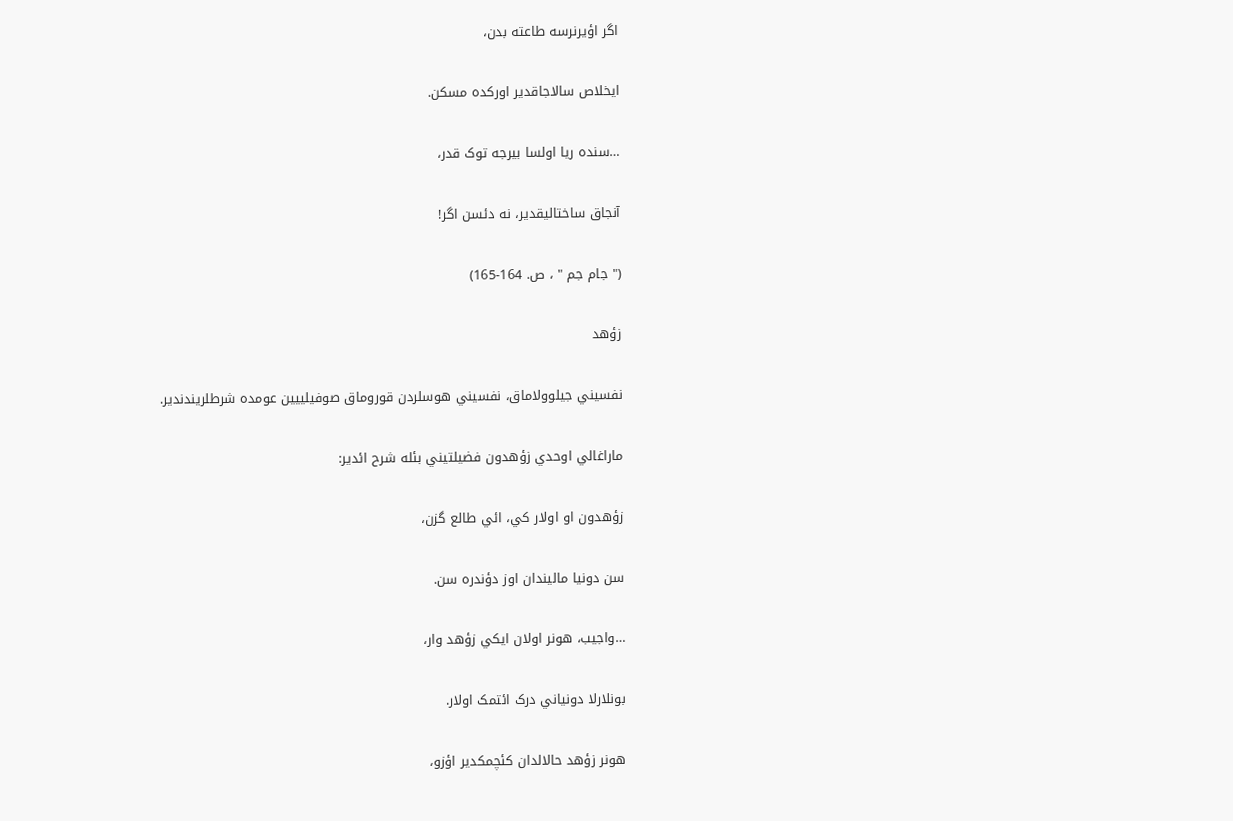اگر اؤيرنرسه طاعته بدن،

ايخلاص سالاجاقدير اورکده مسکن.

…سنده ريا اولسا بيرجه توک قدر،

آنجاق ساختاليقدير، نه دئسن اگر!

(" جام جم " ، ص. 164-165)

زؤهد

نفسيني جيلوولاماق، نفسيني هوسلردن قوروماق صوفیلييين عومده شرطلريندندير.

ماراغالي اوحدي زؤهدون فضيلتيني بئله شرح ائدير:

زؤهدون او اولار کي، ائي طالع گزن،

سن دونيا ماليندان اوز دؤندره سن.

…واجيب، هونر اولان ايکي زؤهد وار،

بونلارلا دونياني درک ائتمک اولار.

هونر زؤهد حالالدان کئچمکدير اؤزو،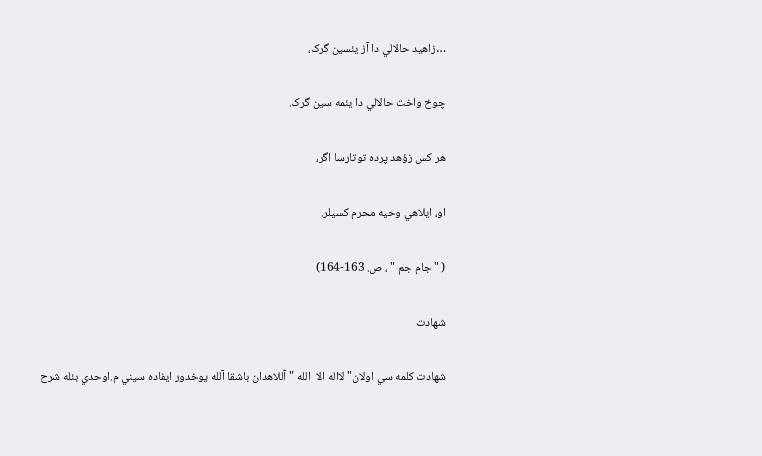…زاهيد حالالي دا آز يئسين گرک،

چوخ واخت حالالي دا يئمه سين گرک.

هر کس زؤهد پرده توتارسا اگر،

او، ايلاهي وحيه محرم کسيلر.

( " جام جم " ، ص. 163-164)

شهادت

شهادت کلمه سي اولان" لااله الا  الله "آللاهدان باشقا آلله يوخدور ايفاده سيني م.اوحدي بئله شرح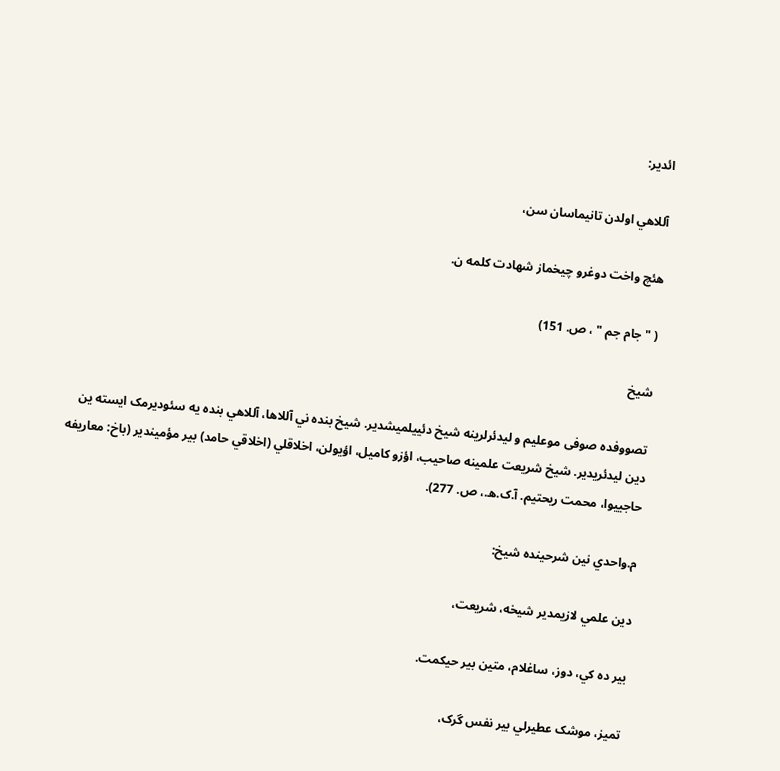ائدير:

آللاهي اولدن تانيماسان سن،

هئچ واخت دوغرو چيخماز شهادت کلمه ن.

( " جام جم " ، ص. 151)

شيخ

تصووفده صوفی موعليم و ليدئرلرينه شيخ دئييلميشدير. شيخ بنده ني آللاها، آللاهي بنده يه سئوديرمک ايسته ين دين ليدئريدير. شيخ شريعت علمينه صاحيب، اؤزو کاميل، اؤيولن، اخلاقلي (اخلاقي حامد) بير مؤميندير (باخ: معاريفه حاجییوا، محمت ریحتیم. آ.ک.ه.، ص. 277).

م.واحدي نين شرحينده شيخ:

دين علمي لازيمدير شيخه، شريعت،

بير ده کي، دوز، ساغلام، متين بير حيکمت.

تميز، موشک عطيرلي بير نفس گرک،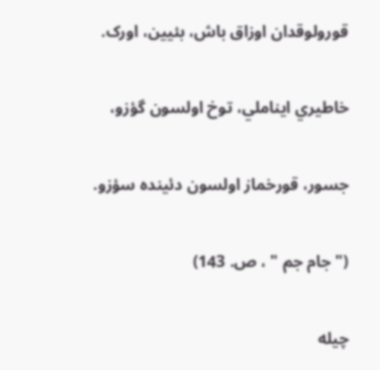قورولوقدان اوزاق باش، بئيين، اورک.

خاطيري ايناملي، توخ اولسون گؤزو،

جسور، قورخماز اولسون دئينده سؤزو.

(" جام جم " ، ص. 143)

چيله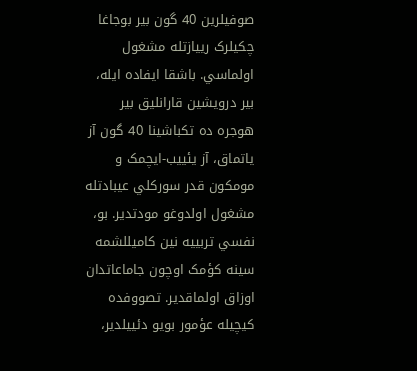صوفیلرين 40 گون بير بوجاغا چکيلرک رييازتله مشغول اولماسي. باشقا ايفاده ايله، بير درويشين قارانليق بير هوجره ده تکباشينا 40 گون آز ياتماق، آز يئييب-ايچمک و مومکون قدر سورکلي عيبادتله مشغول اولدوغو مودتدير. بو، نفسي تربييه نين کاميللشمه سينه کؤمک اوچون جاماعاتدان اوزاق اولماقدير. تصووفده کيچيله عؤمور بويو دئييلدير،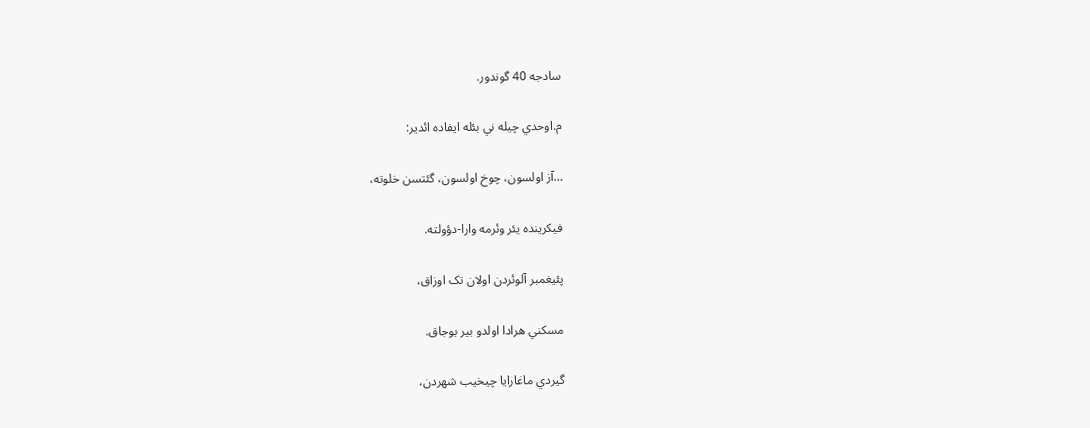سادجه 40 گوندور.

م.اوحدي چيله ني بئله ايفاده ائدير:

…آز اولسون، چوخ اولسون، گئتسن خلوته،

فيکرينده يئر وئرمه وارا-دؤولته.

پئيغمبر آلوئردن اولان تک اوزاق،

مسکني هرادا اولدو بير بوجاق.

گيردي ماغارايا چيخيب شهردن،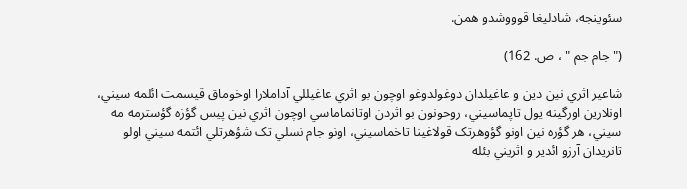سئوينجه، شادليغا قوووشدو همن.

(" جام جم " ، ص. 162)

شاعير اثري نين دين و عاغيلدان دوغولدوغو اوچون بو اثري عاغيللي آداملارا اوخوماق قيسمت ائلمه سيني، اونلارين اورگينه يول تاپماسيني، روحونون بو اثردن اوتانماماسي اوچون اثري نين پيس گؤزه گؤسترمه مه سيني، هر گؤره نين اونو گؤوهرتک قولاغينا تاخماسيني، اونو جام نسلي تک شؤهرتلي ائتمه سيني اولو تانريدان آرزو ائدير و اثريني بئله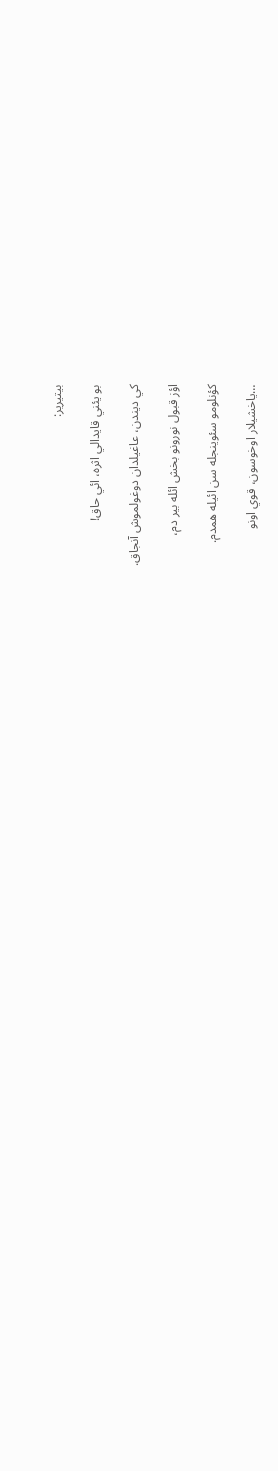بيتيرير:

بو يئني قايدالي اثره، ائي حاق!

کي ديندن، عاغيلدان دوغولموش آنجاق.

اؤز قبول نورونو بخش ائله بير دم،

کؤنلومو سئوينجله سن ائيله همدم.

…ياخشيلار اوخوسون، قوي اونو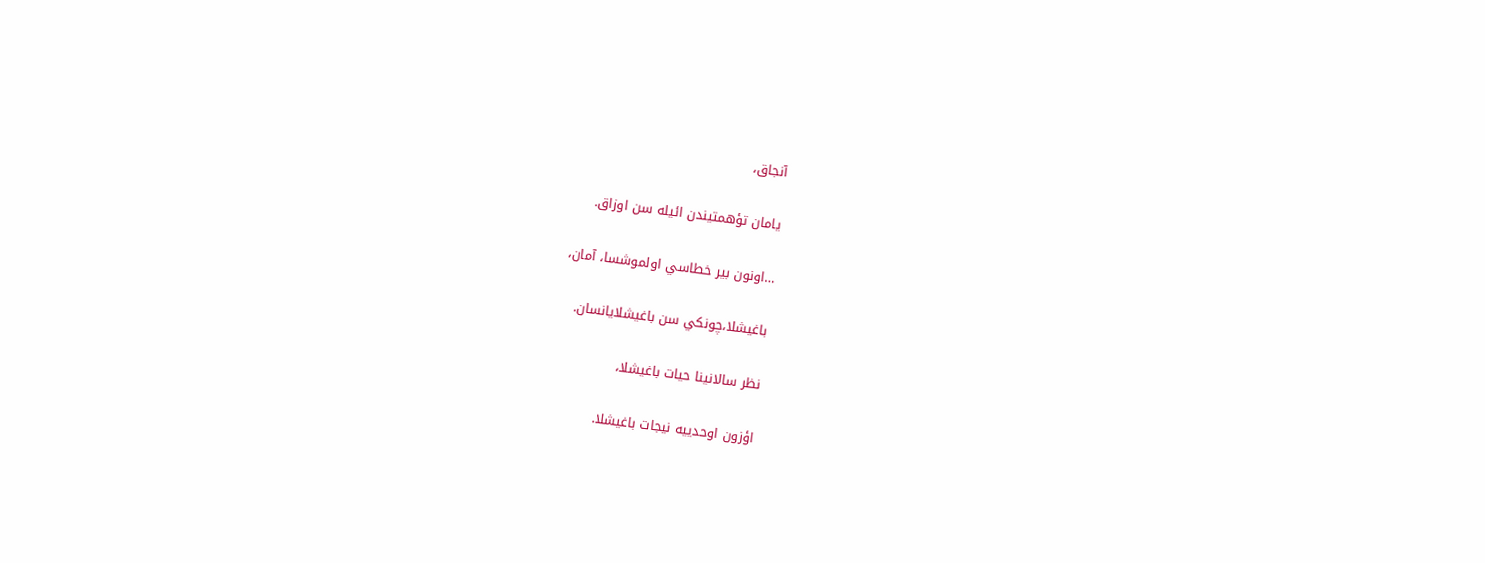آنجاق،

يامان تؤهمتيندن ائيله سن اوزاق.

…اونون بير خطاسي اولموشسا، آمان،

باغيشلا،چونکي سن باغيشلايانسان.

نظر سالانينا حيات باغيشلا،

اؤزون اوحدييه نيجات باغيشلا.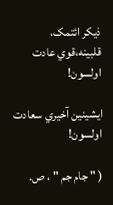ذيکر ائتمک، قلبينه،قوي عادت اولسون!

ايشينين آخيري سعادت اولسون!

( " جام جم " ، ص.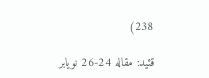238)

قئيد: مقاله 24-26 نويابر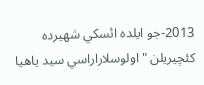2013-جو ايلده ائسکي شهيرده کئچيريلن "اولوسلاراراسي سید ياهيا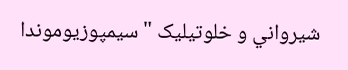شيرواني و خلوتيليک "سيمپوزيوموندا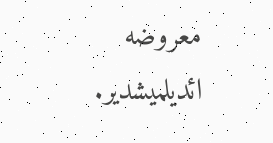معروضه ائديلميشدير.